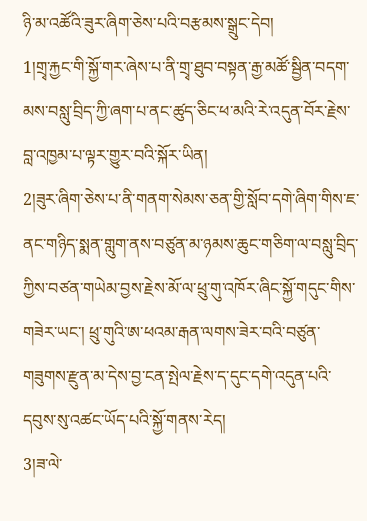ཉི་མ་འཚོའི་ཟུར་ཞིག་ཅེས་པའི་བརྩམས་སྒྲུང་དེབ།
1།གྲྭ་རྐྱང་གི་སྐྱོ་གར་ཞེས་པ་ནི་གྲྭ་ཐུབ་བསྟན་རྒྱ་མཚོ་སྦྱིན་བདག་མས་བསླུ་བྲིད་ཀྱི་ཞག་པ་ནང་ཚུད་ཅིང་ཕ་མའི་རེ་འདུན་བོར་རྗེས་བླ་འཁྱམ་པ་ལྟར་གྱུར་བའི་སྐོར་ཡིན།
2།ཟུར་ཞིག་ཅེས་པ་ནི་གནག་སེམས་ཅན་གྱི་སློབ་དགེ་ཞིག་གིས་ཇ་ནང་གཉིད་སྨན་གླུག་ནས་བཙུན་མ་ཉམས་ཆུང་གཅིག་ལ་བསླུ་བྲིད་ཀྱིས་བཙན་གཡེམ་བྱས་རྗེས་མོ་ལ་ཕྲུ་གུ་འཁོར་ཞིང་སྐྱོ་གདུང་གིས་གཟེར་ཡང་། ཕྲུ་གུའི་ཨ་ཕའམ་རྒན་ལགས་ཟེར་བའི་བཙུན་གཟུགས་རྫུན་མ་དེས་བྱ་ངན་སྤེལ་རྗེས་ད་དུང་དགེ་འདུན་པའི་དབུས་སུ་འཚང་ཡོད་པའི་སྐྱོ་གནས་རེད།
3།ཟ་ལེ་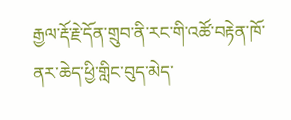རྒྱལ་རྡོ་རྗེ་དོན་གྲུབ་ནི་རང་གི་འཚོ་བརྟེན་ཁོ་ནར་ཆེད་ཕྱི་གླིང་བུད་མེད་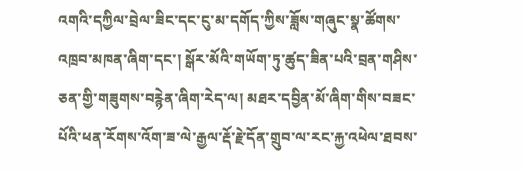འགའི་དཀྱིལ་བྲེལ་ཟིང་དང་ངུ་མ་དགོད་ཀྱིས་ཟློས་གཞུང་སྣ་ཚོགས་འཁྲབ་མཁན་ཞིག་དང་། སྒོར་མོའི་གཡོག་ཏུ་ཚུད་ཟིན་པའི་བྲན་གཤིས་ཅན་གྱི་གཟུགས་བརྙེན་ཞིག་རེད་ལ། མཐར་དབྱིན་མོ་ཞིག་གིས་བཟང་པོའི་ཕན་རོགས་འོག་ཟ་ལེ་རྒྱལ་རྡོ་རྗེ་དོན་གྲུབ་ལ་རང་རྐྱ་འཕེལ་ཐབས་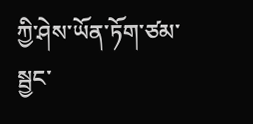ཀྱི་ཤེས་ཡོན་ཏོག་ཙམ་སྦྱང་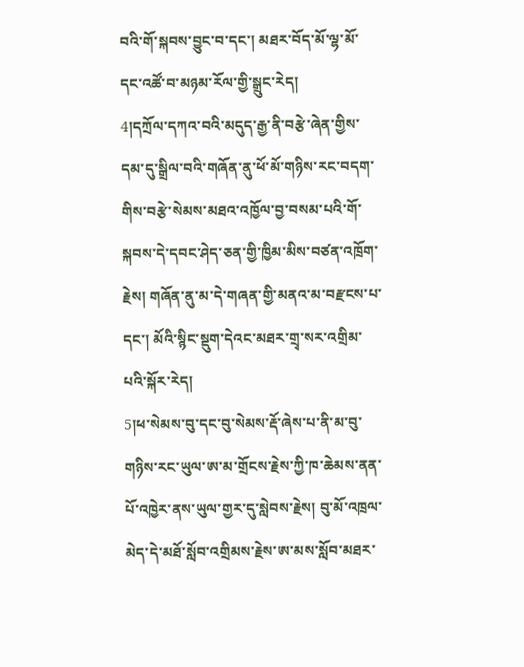བའི་གོ་སྐབས་བྱུང་བ་དང་། མཐར་བོད་མོ་ལྷ་མོ་དང་འཚོ་བ་མཉམ་རོལ་གྱི་སྒྲུང་རེད།
4།དཀྲོལ་དཀའ་བའི་མདུད་རྒྱ་ནི་བརྩེ་ཞེན་གྱིས་དམ་དུ་སྒྲིལ་བའི་གཞོན་ནུ་ཕོ་མོ་གཉིས་རང་བདག་གིས་བརྩེ་སེམས་མཐའ་འཁྱོལ་བྱ་བསམ་པའི་གོ་སྐབས་དེ་དབང་ཤེད་ཅན་གྱི་ཁྱིམ་མིས་བཙན་འཁྲོག་རྗེས། གཞོན་ནུ་མ་དེ་གཞན་གྱི་མནའ་མ་བརྫངས་པ་དང་། མོའི་སྙིང་སྡུག་དེའང་མཐར་གྲྭ་སར་འགྲིམ་པའི་སྐོར་རེད།
5།ཕ་སེམས་བུ་དང་བུ་སེམས་རྡོ་ཞེས་པ་ནི་མ་བུ་གཉིས་རང་ཡུལ་ཨ་མ་གྲོངས་རྗེས་ཀྱི་ཁ་ཆེམས་ནན་པོ་འཁྱེར་ནས་ཡུལ་གྱར་དུ་སླེབས་རྗེས། བུ་མོ་འཁྲལ་མེད་དེ་མཐོ་སློབ་འགྲིམས་རྗེས་ཨ་མས་སློབ་མཐར་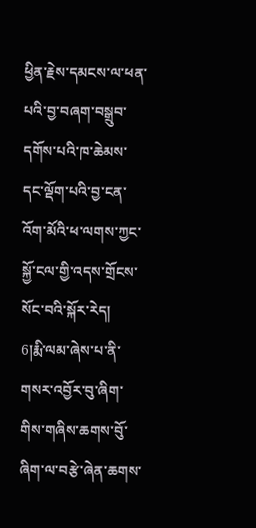ཕྱིན་རྗེས་དམངས་ལ་ཕན་པའི་བྱ་བཞག་བསྒྲུབ་དགོས་པའི་ཁ་ཆེམས་དང་ལྡོག་པའི་བྱ་ངན་འོག་མོའི་ཕ་ལགས་ཀྱང་སྐྱོ་ངལ་གྱི་འདས་གྲོངས་སོང་བའི་སྐོར་རེད།
6།རྨི་ལམ་ཞེས་པ་ནི་གསར་འབྱོར་བུ་ཞིག་གིས་གཞིས་ཆགས་བོུ་ཞིག་ལ་བརྩེ་ཞེན་ཆགས་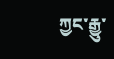ཀྱང་རྒྱུ་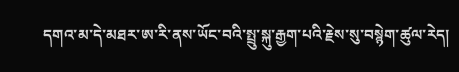དགའ་མ་དེ་མཐར་ཨ་རི་ནས་ཡོང་བའི་སྤྲུ་སྐུ་རྒྱག་པའི་རྗེས་སུ་བསྙེག་ཚུལ་རེད།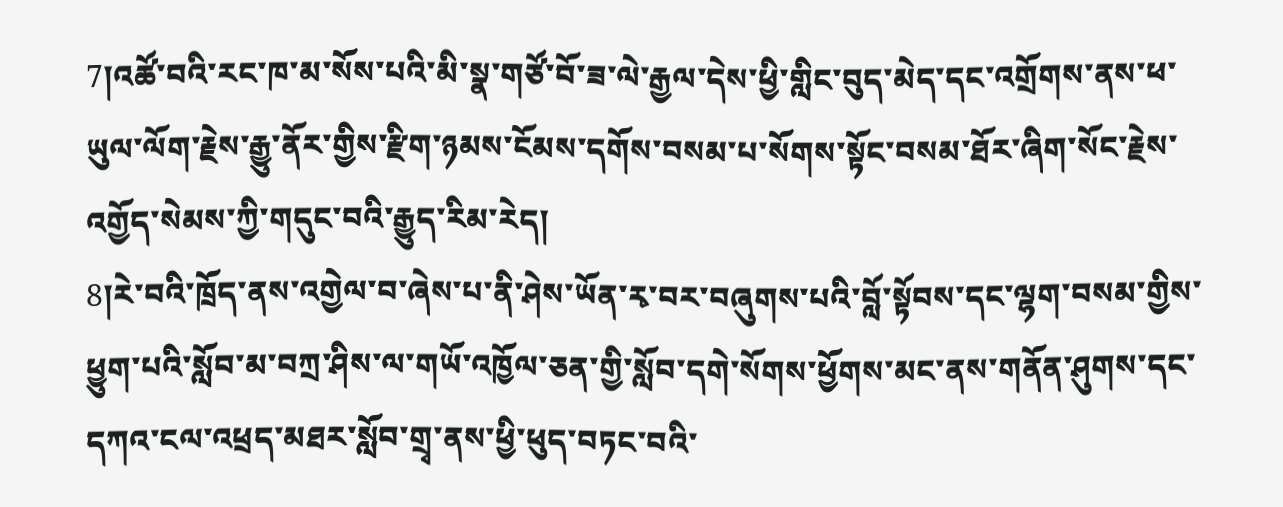7།འཚོ་བའི་རང་ཁ་མ་སོས་པའི་མི་སྣ་གཙོ་བོ་ཟ་ལེ་རྒྱལ་དེས་ཕྱི་གླིང་བུད་མེད་དང་འགྲོགས་ནས་ཕ་ཡུལ་ལོག་རྗེས་རྒྱུ་ནོར་གྱིས་རྫིག་ཉམས་ངོམས་དགོས་བསམ་པ་སོགས་སྟོང་བསམ་ཐོར་ཞིག་སོང་རྗེས་འགྱོད་སེམས་ཀྱི་གདུང་བའི་རྒྱུད་རིམ་རེད།
8།རེ་བའི་ཁྲོད་ནས་འགྱེལ་བ་ཞེས་པ་ནི་ཤེས་ཡོན་རྭ་བར་བཞུགས་པའི་བློ་སྟོབས་དང་ལྷག་བསམ་གྱིས་ཕྱུག་པའི་སློབ་མ་བཀྲ་ཤིས་ལ་གཡོ་འཁྱོལ་ཅན་གྱི་སློབ་དགེ་སོགས་ཕྱོགས་མང་ནས་གནོན་ཤུགས་དང་དཀའ་ངལ་འཕྲད་མཐར་སློབ་གྲྭ་ནས་ཕྱི་ཕུད་བཏང་བའི་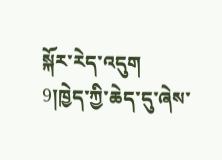སྐོར་རེད་འདུག
9།ཁྱེད་ཀྱི་ཆེད་དུ་ཞེས་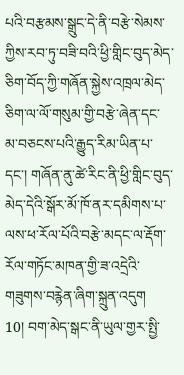པའི་བརྩམས་སྒྲུང་དེ་ནི་བརྩེ་སེམས་ཀྱིས་རབ་ཏུ་བཟི་བའི་ཕྱི་གླིང་བུད་མེད་ཅིག་བོད་ཀྱི་གཞོན་སྐྱེས་འཁྲལ་མེད་ཅིག་ལ་ལོ་གསུམ་གྱི་བརྩེ་ཞེན་དང་མ་བཅངས་པའི་རྒྱུད་རིམ་ཡིན་པ་དང་། གཞོན་ནུ་ཚེ་རིང་ནི་ཕྱི་གླིང་བུད་མེད་དེའི་སྒོར་མོ་ཁོ་ནར་དམིགས་པ་ལས་ཕ་རོལ་པོའི་བརྩེ་མདང་ལ་རྡོག་རོལ་གཏོང་མཁན་གྱི་ཟ་འདྲེའི་གཟུགས་བརྙེན་ཞིག་སྐྲུན་འདུག
10། བག་མེད་སྒང་ནི་ཡུལ་གྱར་སྤྱི་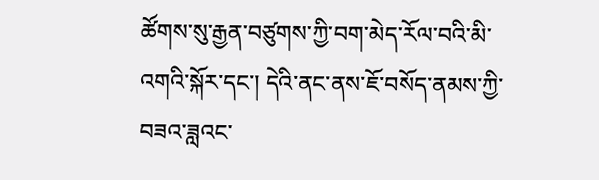ཚོགས་སུ་རྒྱན་བཙུགས་ཀྱི་བག་མེད་རོལ་བའི་མི་འགའི་སྐོར་དང་། དེའི་ནང་ནས་ཇོ་བསོད་ནམས་ཀྱི་བཟའ་ཟླའང་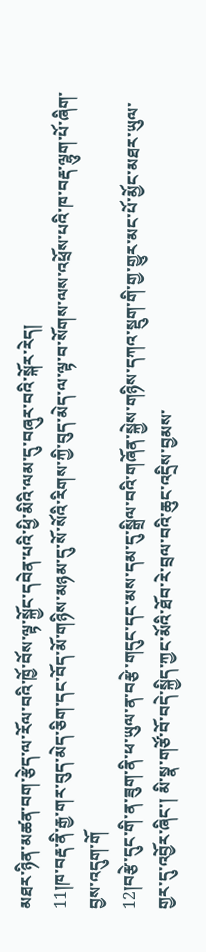མཐར་ཉིན་མཚན་བག་རྩེད་ལ་རོལ་བའི་ཁྱོ་བོས་ལྟ་སྐྱོང་དབེན་པའི་ཕྱི་མིའི་ལམ་དུ་བཞུར་བའི་སྐོར་རེད།
11།ཁ་བརྡ་ནི་རྒྱ་གར་བུད་མེད་ཅིག་དང་བོད་མོ་གཉིས་མཉམ་དུ་སོ་སོའི་རིགས་ཀྱི་བུད་མེད་ལ་ལྟ་བ་སོགས་ལས་འཕྲོས་པའི་ཁ་བརྡ་ལྷུག་པོ་ཞིག་བྱས་འདུག་གོ
12།བརྩེ་དུང་གི་ན་ཟུག་ནི་ཕ་ཡུལ་ན་བརྩེ་གདུང་དང་མས་དམ་དུ་སྒྲིལ་བའི་གཞོན་སྐྱེས་གཉིས་དཀའ་སྡུག་གི་གྱ་གྱུར་མང་པོ་མྱོང་མཐར་ཡུལ་གྱར་དུ་འབྱོར་ཞིང་། མི་སྣ་གཙོ་བོ་བདེ་སྐྱིད་ཀྱང་མོའི་ཐོབ་རེ་བྲལ་བའི་ཆུང་འདྲིས་བྱམས་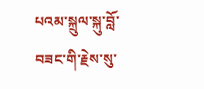པའམ་སྐྲུལ་སྐུ་བློ་བཟང་གི་རྗེས་སུ་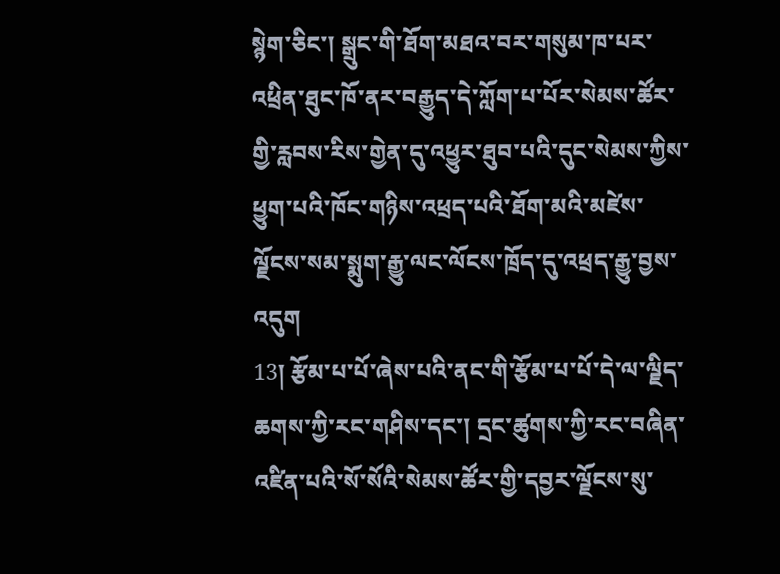སྙེག་ཅིང་། སྒྲུང་གི་ཐོག་མཐའ་བར་གསུམ་ཁ་པར་འཕྲིན་ཐུང་ཁོ་ནར་བརྒྱུད་དེ་ཀློག་པ་པོར་སེམས་ཚོར་གྱི་རླབས་རིས་གྱེན་དུ་འཕྱུར་ཐུབ་པའི་དུང་སེམས་ཀྱིས་ཕྱུག་པའི་ཁོང་གཉིས་འཕྲད་པའི་ཐོག་མའི་མཛེས་ལྗོངས་སམ་སྨུག་རྒྱུ་ལང་ལོངས་ཁྲོད་དུ་འཕྲད་རྒྱུ་བྱས་འདུག
13། རྩོམ་པ་པོ་ཞེས་པའི་ནང་གི་རྩོམ་པ་པོ་དེ་ལ་ལྗིད་ཆགས་ཀྱི་རང་གཤིས་དང་། དྲང་ཚུགས་ཀྱི་རང་བཞིན་འཛིན་པའི་སོ་སོའི་སེམས་ཚོར་གྱི་དབྱར་ལྗོངས་སུ་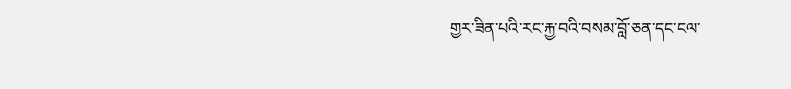གྱར་ཟིན་པའི་རང་རྐྱ་བའི་བསམ་བློ་ཅན་དང་ངལ་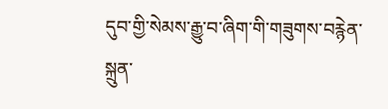དུབ་གྱི་སེམས་རྒྱུ་བ་ཞིག་གི་གཟུགས་བརྙེན་སྐྲུན་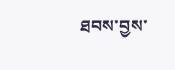ཐབས་བྱས་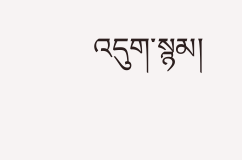འདུག་སྙམ།